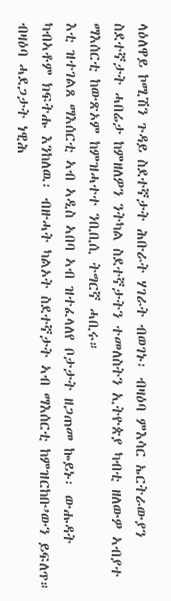ላዕለዋይ ኮሚሽን ጉዳይ ስደተኛታት ሕቡራት ሃገራት ብወገኑ፡ ብዛዕባ ምእሳር ኤርትራውያን ስደተኛታት ሓበሬታ ከምዘለዎን ንትካል ስደተኛታትን ተመለስትን ኢትዮጵያ ካብቲ ዘለውዎ ኣብያተ ማእሰርቲ ከውጽኦም ከምዝሓተተ ንቢቢሲ ትግርኛ ሓቢሩ።
እቲ ዝተገልጸ ማእሰርቲ ኣብ ኣዲስ ኣበባ ኣብ ዝተፈላለየ ቦታታት ዘጋጠመ ኰይኑ፡ ውሑዳት ካብኣቶም ክፍትሑ እንከለዉ፡ ብዙሓት ካልኦት ስደተኛታት ኣብ ማእሰርቲ ከምዝርከቡ’ውን ይፍለጥ። ብዛዕባ ሓደጋታት ነዊሕ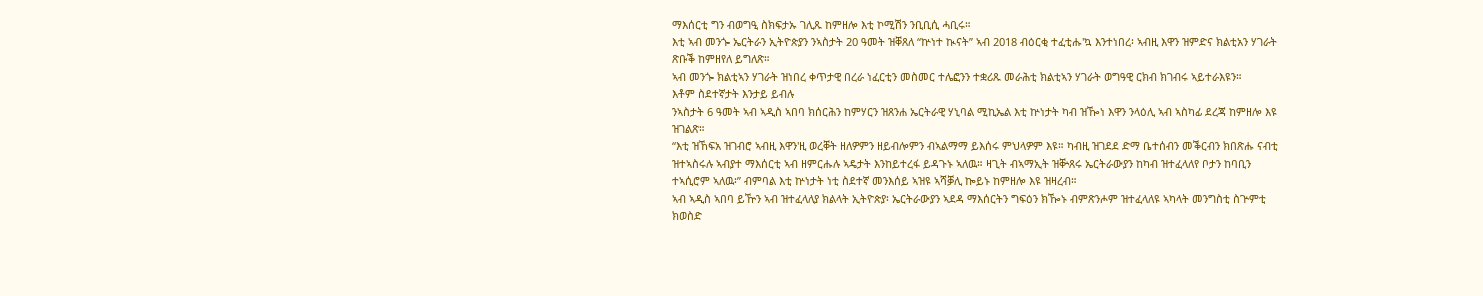ማእሰርቲ ግን ብወግዒ ስክፍታኡ ገሊጹ ከምዘሎ እቲ ኮሚሽን ንቢቢሲ ሓቢሩ።
እቲ ኣብ መንጐ ኤርትራን ኢትዮጵያን ንኣስታት 20 ዓመት ዝቐጸለ “ኵነተ ኲናት” ኣብ 2018 ብዕርቂ ተፈቲሑ'ኳ እንተነበረ፡ ኣብዚ እዋን ዝምድና ክልቲአን ሃገራት ጽቡቕ ከምዘየለ ይግለጽ።
ኣብ መንጐ ክልቲኣን ሃገራት ዝነበረ ቀጥታዊ በረራ ነፈርቲን መስመር ተሌፎንን ተቋሪጹ መራሕቲ ክልቲኣን ሃገራት ወግዓዊ ርክብ ክገብሩ ኣይተራእዩን።
እቶም ስደተኛታት እንታይ ይብሉ
ንኣስታት 6 ዓመት ኣብ ኣዲስ ኣበባ ክሰርሕን ከምሃርን ዝጸንሐ ኤርትራዊ ሃኒባል ሚኪኤል እቲ ኵነታት ካብ ዝዀነ እዋን ንላዕሊ ኣብ ኣስካፊ ደረጃ ከምዘሎ እዩ ዝገልጽ።
“እቲ ዝኸፍአ ዝገብሮ ኣብዚ እዋን'ዚ ወረቐት ዘለዎምን ዘይብሎምን ብኣልማማ ይእሰሩ ምህላዎም እዩ። ካብዚ ዝገደደ ድማ ቤተሰብን መቕርብን ክበጽሑ ናብቲ ዝተኣስሩሉ ኣብያተ ማእሰርቲ ኣብ ዘምርሑሉ ኣዴታት እንከይተረፋ ይዳጉኑ ኣለዉ። ዛጊት ብኣማኢት ዝቝጸሩ ኤርትራውያን ከካብ ዝተፈላለየ ቦታን ከባቢን ተኣሲሮም ኣለዉ፡” ብምባል እቲ ኵነታት ነቲ ስደተኛ መንእሰይ ኣዝዩ ኣሻቓሊ ኰይኑ ከምዘሎ እዩ ዝዛረብ።
ኣብ ኣዲስ ኣበባ ይዅን ኣብ ዝተፈላለያ ክልላት ኢትዮጵያ፡ ኤርትራውያን ኣደዳ ማእሰርትን ግፍዕን ክዀኑ ብምጽንሖም ዝተፈላለዩ ኣካላት መንግስቲ ስጕምቲ ክወስድ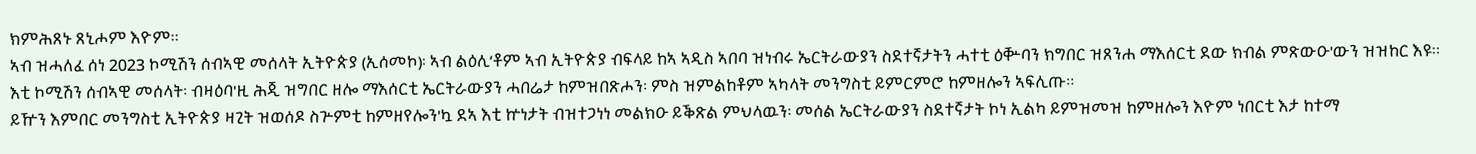ክምሕጸኑ ጸኒሖም እዮም።
ኣብ ዝሓለፈ ሰነ 2023 ኮሚሽን ሰብኣዊ መሰላት ኢትዮጵያ (ኢሰመኮ)፡ ኣብ ልዕሊ’ቶም ኣብ ኢትዮጵያ ብፍላይ ከኣ ኣዲስ ኣበባ ዝነብሩ ኤርትራውያን ስደተኛታትን ሓተቲ ዕቝባን ክግበር ዝጸንሐ ማእሰርቲ ደው ክብል ምጽውዑ'ውን ዝዝከር እዩ።
እቲ ኮሚሽን ሰብኣዊ መሰላት፡ ብዛዕባ'ዚ ሕጂ ዝግበር ዘሎ ማእሰርቲ ኤርትራውያን ሓበሬታ ከምዝበጽሖን፡ ምስ ዝምልከቶም ኣካላት መንግስቲ ይምርምሮ ከምዘሎን ኣፍሊጡ።
ይዅን እምበር መንግስቲ ኢትዮጵያ ዛጊት ዝወሰዶ ስጕምቲ ከምዘየሎን'ኳ ደኣ እቲ ኵነታት ብዝተጋነነ መልክዑ ይቕጽል ምህላዉን፡ መሰል ኤርትራውያን ስደተኛታት ኮነ ኢልካ ይምዝመዝ ከምዘሎን እዮም ነበርቲ እታ ከተማ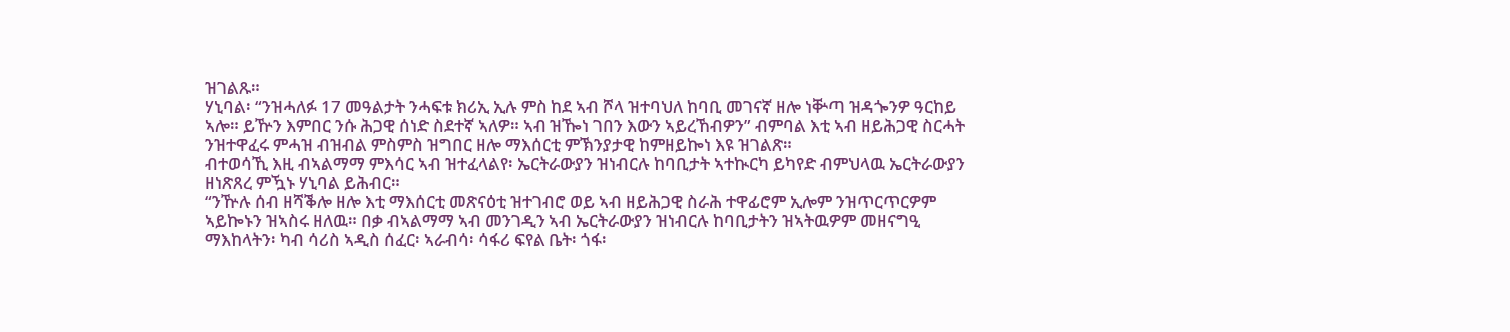ዝገልጹ።
ሃኒባል፡ “ንዝሓለፉ 17 መዓልታት ንሓፍቱ ክሪኢ ኢሉ ምስ ከደ ኣብ ሾላ ዝተባህለ ከባቢ መገናኛ ዘሎ ነቝጣ ዝዳጐንዎ ዓርከይ ኣሎ። ይዅን እምበር ንሱ ሕጋዊ ሰነድ ስደተኛ ኣለዎ። ኣብ ዝዀነ ገበን እውን ኣይረኸብዎን” ብምባል እቲ ኣብ ዘይሕጋዊ ስርሓት ንዝተዋፈሩ ምሓዝ ብዝብል ምስምስ ዝግበር ዘሎ ማእሰርቲ ምኽንያታዊ ከምዘይኰነ እዩ ዝገልጽ።
ብተወሳኺ እዚ ብኣልማማ ምእሳር ኣብ ዝተፈላልየ፡ ኤርትራውያን ዝነብርሉ ከባቢታት ኣተኲርካ ይካየድ ብምህላዉ ኤርትራውያን ዘነጽጸረ ምዃኑ ሃኒባል ይሕብር።
“ንዅሉ ሰብ ዘሻቕሎ ዘሎ እቲ ማእሰርቲ መጽናዕቲ ዝተገብሮ ወይ ኣብ ዘይሕጋዊ ስራሕ ተዋፊሮም ኢሎም ንዝጥርጥርዎም ኣይኰኑን ዝኣስሩ ዘለዉ። በቃ ብኣልማማ ኣብ መንገዲን ኣብ ኤርትራውያን ዝነብርሉ ከባቢታትን ዝኣትዉዎም መዘናግዒ ማእከላትን፡ ካብ ሳሪስ ኣዲስ ሰፈር፡ ኣራብሳ፡ ሳፋሪ ፍየል ቤት፡ ጎፋ፡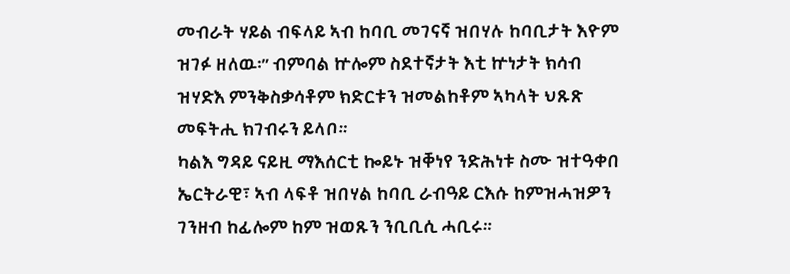መብራት ሃይል ብፍላይ ኣብ ከባቢ መገናኛ ዝበሃሉ ከባቢታት እዮም ዝገፉ ዘለዉ፡” ብምባል ኵሎም ስደተኛታት እቲ ኵነታት ክሳብ ዝሃድእ ምንቅስቃሳቶም ክድርቱን ዝመልከቶም ኣካላት ህጹጽ መፍትሒ ክገብሩን ይላቦ።
ካልእ ግዳይ ናይዚ ማእሰርቲ ኰይኑ ዝቐነየ ንድሕነቱ ስሙ ዝተዓቀበ ኤርትራዊ፣ ኣብ ላፍቶ ዝበሃል ከባቢ ራብዓይ ርእሱ ከምዝሓዝዎን ገንዘብ ከፊሎም ከም ዝወጹን ንቢቢሲ ሓቢሩ።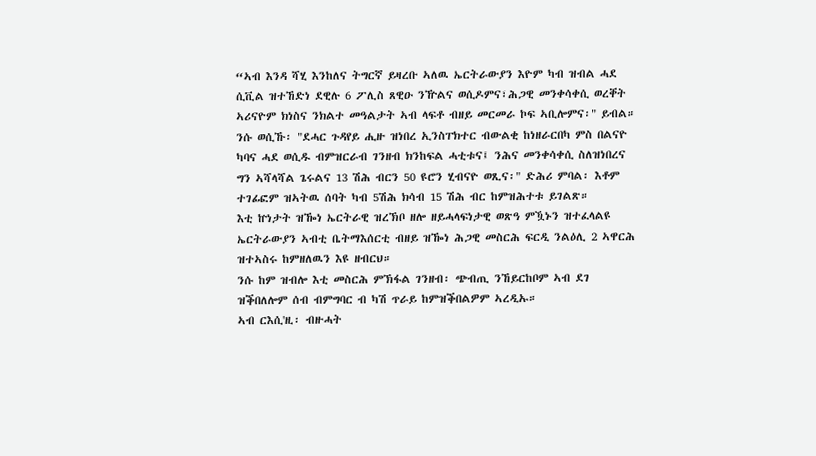“ኣብ እንዳ ሻሂ እንከለና ትግርኛ ይዛረቡ ኣለዉ ኤርትራውያን እዮም ካብ ዝብል ሓደ ሲቪል ዝተኸድነ ደዊሉ 6 ፖሊስ ጸዊዑ ንዅልና ወሲዶምና፣ሕጋዊ መንቀሳቀሲ ወረቐት ኣሪናዮም ክነስና ንክልተ መዓልታት ኣብ ላፍቶ ብዘይ መርመራ ኮፍ ኣቢሎምና፡" ይብል።
ንሱ ወሲኹ፡ "ደሓር ጉዳየይ ሒዙ ዝነበረ ኢንስፐክተር ብውልቂ ከነዘራርበካ ምስ በልናዮ ካባና ሓደ ወሲዱ ብምዝርራብ ገንዘብ ክንከፍል ሓቲቱና፤ ንሕና መንቀሳቀሲ ስለዝነበረና ግን ኣሻላሻል ጌሩልና 13 ሽሕ ብርን 50 ዩሮን ሂብናዮ ወጺና፡" ድሕሪ ምባል፡ እቶም ተገፊፎም ዝኣትዉ ሰባት ካብ 5ሽሕ ክሳብ 15 ሽሕ ብር ከምዝሕተቱ ይገልጽ።
እቲ ኵነታት ዝዀነ ኤርትራዊ ዝረኽቦ ዘሎ ዘይሓላፍነታዊ ወጽዓ ምዃኑን ዝተፈላልዩ ኤርትራውያን ኣብቲ ቤትማእሰርቲ ብዘይ ዝዀነ ሕጋዊ መስርሕ ፍርዲ ንልዕሊ 2 ኣዋርሕ ዝተኣስሩ ከምዘለዉን እዩ ዘብርህ።
ንሱ ከም ዝብሎ እቲ መስርሕ ምኽፋል ገንዘብ፡ ጭብጢ ንኸይርከቦም ኣብ ደገ ዝቕበለሎም ሰብ ብምግባር ብ ካሽ ጥራይ ከምዝቕበልዎም ኣረዲኡ።
ኣብ ርእሲ'ዚ፡ ብዙሓት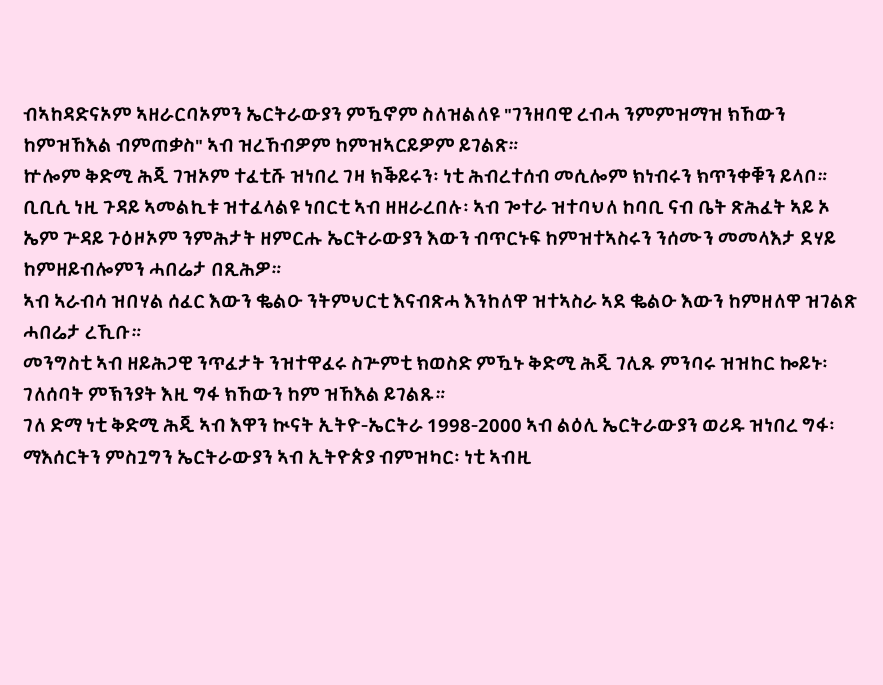ብኣከዳድናኦም ኣዘራርባኦምን ኤርትራውያን ምዃኖም ስለዝልለዩ "ገንዘባዊ ረብሓ ንምምዝማዝ ክኸውን ከምዝኸእል ብምጠቃስ" ኣብ ዝረኸብዎም ከምዝኣርይዎም ይገልጽ።
ኵሎም ቅድሚ ሕጂ ገዝኦም ተፈቲሹ ዝነበረ ገዛ ክቕይሩን፡ ነቲ ሕብረተሰብ መሲሎም ክነብሩን ክጥንቀቑን ይላቦ።
ቢቢሲ ነዚ ጉዳይ ኣመልኪቱ ዝተፈላልዩ ነበርቲ ኣብ ዘዘራረበሉ፡ ኣብ ጐተራ ዝተባህለ ከባቢ ናብ ቤት ጽሕፈት ኣይ ኦ ኤም ጕዳይ ጉዕዞኦም ንምሕታት ዘምርሑ ኤርትራውያን እውን ብጥርኑፍ ከምዝተኣስሩን ንሰሙን መመላእታ ደሃይ ከምዘይብሎምን ሓበሬታ በጺሕዎ።
ኣብ ኣራብሳ ዝበሃል ሰፈር እውን ቈልዑ ንትምህርቲ እናብጽሓ እንከለዋ ዝተኣስራ ኣደ ቈልዑ እውን ከምዘለዋ ዝገልጽ ሓበሬታ ረኺቡ።
መንግስቲ ኣብ ዘይሕጋዊ ንጥፈታት ንዝተዋፈሩ ስጕምቲ ክወስድ ምዃኑ ቅድሚ ሕጂ ገሊጹ ምንባሩ ዝዝከር ኰይኑ፡ ገለሰባት ምኽንያት እዚ ግፋ ክኸውን ከም ዝኸእል ይገልጹ።
ገለ ድማ ነቲ ቅድሚ ሕጂ ኣብ እዋን ኲናት ኢትዮ-ኤርትራ 1998-2000 ኣብ ልዕሊ ኤርትራውያን ወሪዱ ዝነበረ ግፋ፡ ማእሰርትን ምስጓግን ኤርትራውያን ኣብ ኢትዮጵያ ብምዝካር፡ ነቲ ኣብዚ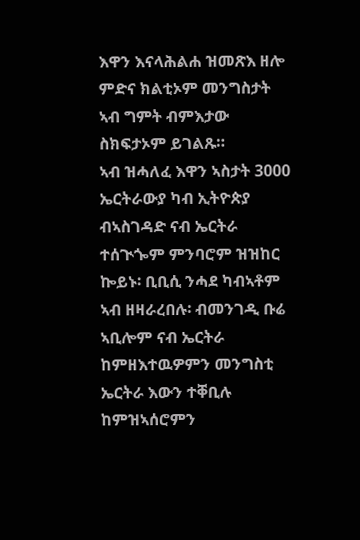እዋን እናላሕልሐ ዝመጽእ ዘሎ ምድና ክልቲኦም መንግስታት ኣብ ግምት ብምእታው ስክፍታኦም ይገልጹ።
ኣብ ዝሓለፈ እዋን ኣስታት 3000 ኤርትራውያ ካብ ኢትዮጵያ ብኣስገዳድ ናብ ኤርትራ ተሰጒጐም ምንባሮም ዝዝከር ኰይኑ፡ ቢቢሲ ንሓደ ካብኣቶም ኣብ ዘዛራረበሉ፡ ብመንገዲ ቡሬ ኣቢሎም ናብ ኤርትራ ከምዘእተዉዎምን መንግስቲ ኤርትራ እውን ተቐቢሉ ከምዝኣሰሮምን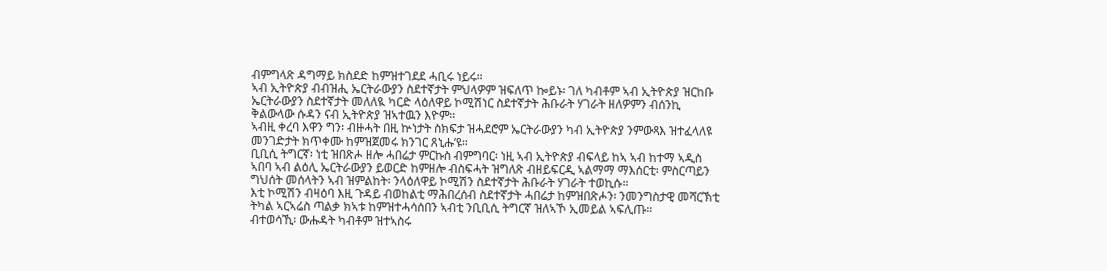ብምግላጽ ዳግማይ ክስደድ ከምዝተገደደ ሓቢሩ ነይሩ።
ኣብ ኢትዮጵያ ብብዝሒ ኤርትራውያን ስደተኛታት ምህላዎም ዝፍለጥ ኰይኑ፡ ገለ ካብቶም ኣብ ኢትዮጵያ ዝርከቡ ኤርትራውያን ስደተኛታት መለለዪ ካርድ ላዕለዋይ ኮሚሽነር ስደተኛታት ሕቡራት ሃገራት ዘለዎምን ብሰንኪ ቅልውላው ሱዳን ናብ ኢትዮጵያ ዝኣተዉን እዮም።
ኣብዚ ቀረባ እዋን ግን፡ ብዙሓት በዚ ኵነታት ስክፍታ ዝሓደሮም ኤርትራውያን ካብ ኢትዮጵያ ንምውጻእ ዝተፈላለዩ መንገድታት ክጥቀሙ ከምዝጀመሩ ክንገር ጸኒሑ’ዩ።
ቢቢሲ ትግርኛ፡ ነቲ ዝበጽሖ ዘሎ ሓበሬታ ምርኩስ ብምግባር፡ ነዚ ኣብ ኢትዮጵያ ብፍላይ ከኣ ኣብ ከተማ ኣዲስ ኣበባ ኣብ ልዕሊ ኤርትራውያን ይወርድ ከምዘሎ ብስፍሓት ዝግለጽ ብዘይፍርዲ ኣልማማ ማእሰርቲ፡ ምስርጣይን ግህሰት መሰላትን ኣብ ዝምልከት፡ ንላዕለዋይ ኮሚሽን ስደተኛታት ሕቡራት ሃገራት ተወኪሱ።
እቲ ኮሚሽን ብዛዕባ እዚ ጉዳይ ብወከልቲ ማሕበረሰብ ስደተኛታት ሓበሬታ ከምዝበጽሖን፡ ንመንግስታዊ መሻርኽቲ ትካል ኣርኣሬስ ጣልቃ ክኣቱ ከምዝተሓሳሰበን ኣብቲ ንቢቢሲ ትግርኛ ዝለኣኾ ኢመይል ኣፍሊጡ።
ብተወሳኺ፡ ውሑዳት ካብቶም ዝተኣስሩ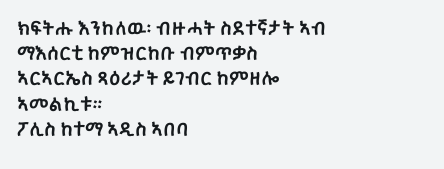ክፍትሑ እንከለዉ፡ ብዙሓት ስደተኛታት ኣብ ማእሰርቲ ከምዝርከቡ ብምጥቃስ ኣርኣርኤስ ጻዕሪታት ይገብር ከምዘሎ ኣመልኪቱ።
ፖሊስ ከተማ ኣዲስ ኣበባ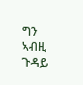ግን ኣብዚ ጉዳይ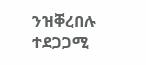ንዝቐረበሉ ተደጋጋሚ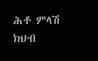ሕቶ ምላሽ ክህብ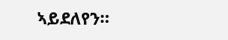ኣይደለየን።